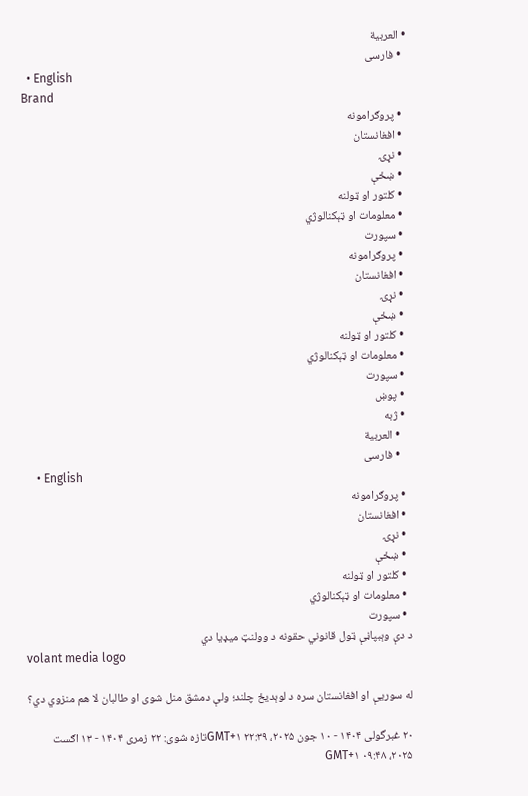• العربية
  • فارسی
  • English
Brand
  • پروګرامونه
  • افغانستان
  • نړۍ
  • ښځې
  • کلتور او ټولنه
  • معلومات او ټېکنالوژي
  • سپورت
  • پروګرامونه
  • افغانستان
  • نړۍ
  • ښځې
  • کلتور او ټولنه
  • معلومات او ټېکنالوژي
  • سپورت
  • پوښ
  • ژبه
    • العربية
    • فارسی
    • English
  • پروګرامونه
  • افغانستان
  • نړۍ
  • ښځې
  • کلتور او ټولنه
  • معلومات او ټېکنالوژي
  • سپورت
د دې وېبپاڼې ټول قانوني حقونه د وولنټ میډیا دي
volant media logo

له سوریې او افغانستان سره د لوېدیځ چلند؛ ولې دمشق منل شوی او طالبان لا هم منزوي دي؟

۲۰ غبرگولی ۱۴۰۴ - ۱۰ جون ۲۰۲۵، ۲۲:۳۹ GMT+۱تازه شوی: ۲۲ زمری ۱۴۰۴ - ۱۳ اګست ۲۰۲۵، ۰۹:۴۸ GMT+۱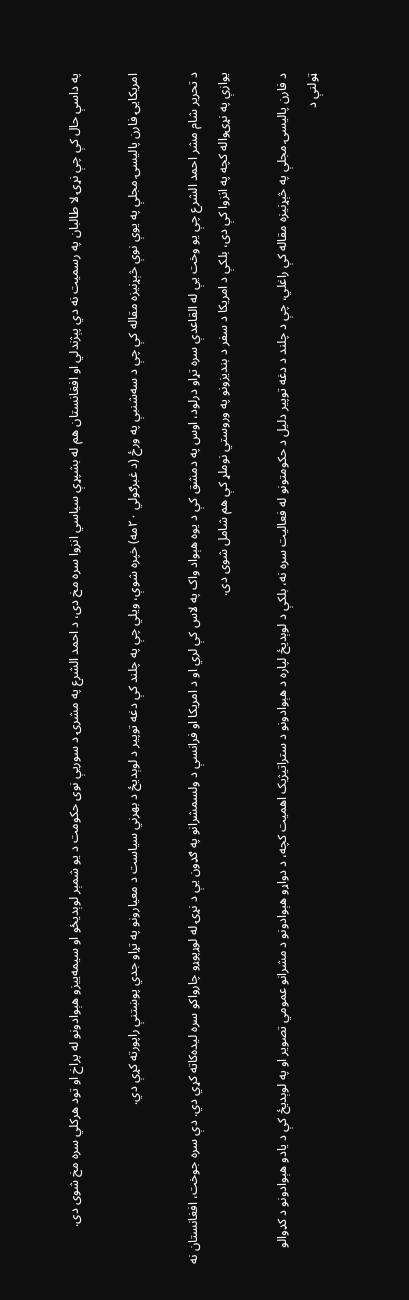په داسې حال کې چې نړۍ لا طالبان په رسمیت نه دي پېژندلي او افغانستان هم له بشپړې سیاسي انزوا سره مخ دی، د احمد الشرع په مشرۍ د سوریې نوی حکومت د یو شمېر لوېدیځو او سیمه‌ییزو هېوادونو له پراخ او تود هرکلي سره مخ شوی دی.

امریکایۍ فارن پالیسۍ مجلې په یوې نوې څېړنیزه مقاله کې چې د سه‌شنبې په ورځ (د غبرګولي ۲۰مه) خپره شوې، ویلي چې په چلند کې دغه توپیر د لوېدیځ د بهرني سیاست د معیارونو په تړاو جدي پوښتنې راپورته کړې دي.

د تحریر شام مشر احمد الشرع چې یو وخت یې له القاعدې سره تړاو درلود، اوس په دمشق کې د یوه هېواد واک په لاس کې لري او د امریکا او فرانسې د ولسمشرانو په ګډون یې د نړۍ له لوړپوړو چارواکو سره لیده‌کاته کړي دي. دې سره جوخت، افغانستان نه یوازې په نړۍواله کچه په انزوا کې دی، بلکې د امریکا د سفر د بندیزونو په وروستي نوملړ کې هم شامل شوی دی.

د فارن پالیسۍ مجلې په څېړنیزه مقاله کې راغلي، چې د چلند د دغه توپیر دلیل د حکومتونو له فعالیت سره نه، بلکې د لوېدیځ لپاره د هېوادونو د ستراتیژیک اهمیت کچه، د دواړو هېوادونو د مشرانو عمومي تصویر او په لوېدیځ کې د یادو هېوادونو د کډوالو ټولنې د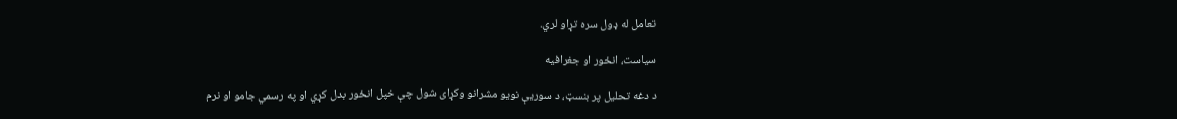تعامل له ډول سره تړاو لري.

سیاست، انځور او جغرافیه

د دغه تحلیل پر بنسټ، د سوریې نويو مشرانو وکړای شول چې خپل انځور بدل کړي او په رسمي جامو او نرم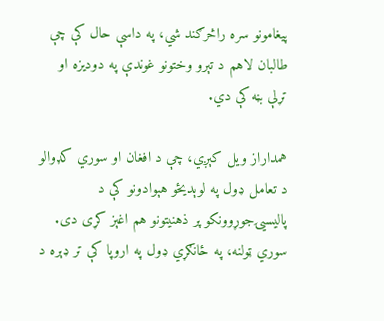پیغامونو سره راڅرګند شي، په داسې حال کې چې طالبان لاهم د تېرو وختونو غوندې په دودیزه او تړلې بڼه کې دي.

همداراز ویل کېږي، چې د افغان او سوري کډوالو د تعامل ډول په لوېدیځو هېوادونو کې د پالیسيۍ‌جوړوونکو پر ذهنیتونو هم اغېز کړی دی. سوري ټولنه، په ځانګړي ډول په اروپا کې تر ډېره د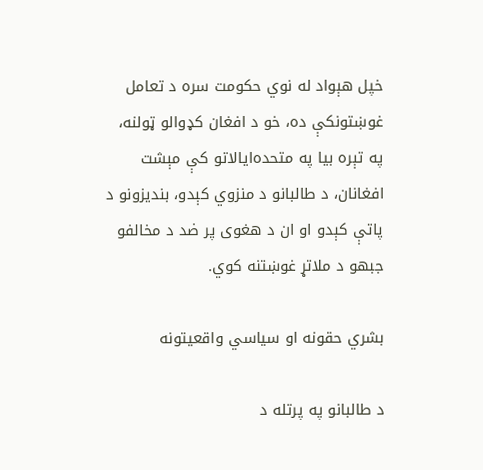خپل هېواد له نوي حکومت سره د تعامل غوښتونکې ده، خو د افغان کډوالو ټولنه، په تېره بیا په متحده‌ایالاتو کې مېشت افغانان، د طالبانو د منزوي کېدو، بندیزونو د پاتې کېدو او ان د هغوی پر ضد د مخالفو جبهو د ملاتړ غوښتنه کوي.

بشري حقونه او سیاسي واقعیتونه

د طالبانو په پرتله د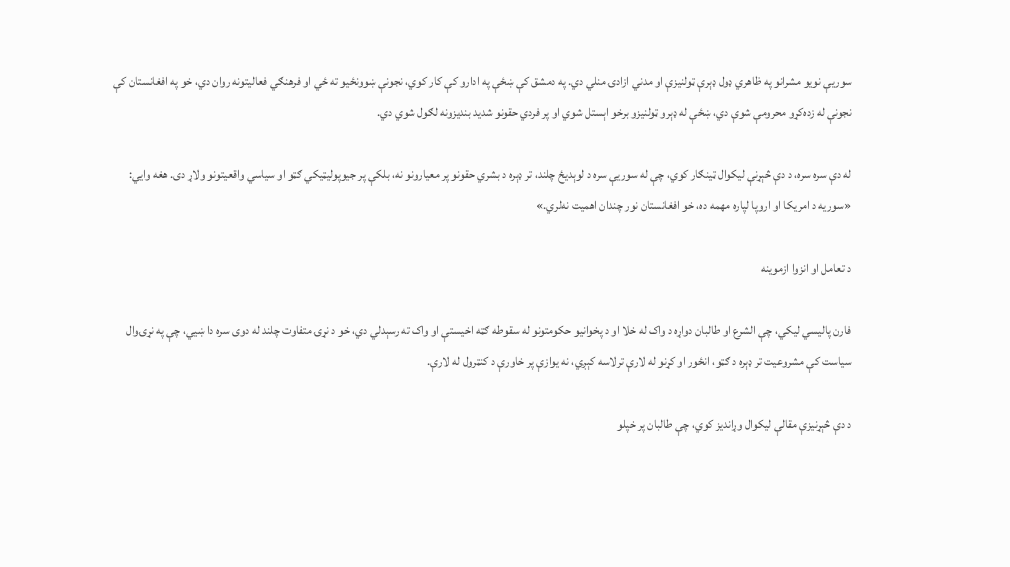سوریې نويو مشرانو په ظاهري ډول ډېرې ټولنیزې او مدني ازادۍ منلي دي. په دمشق کې ښځې په ادارو کې کار کوي، نجونې ښوونځیو ته ځي او فرهنګي فعالیتونه روان دي، خو په افغانستان کې نجونې له زده‌کړو محرومې شوې دي، ښځې له ډېرو ټولنیزو برخو اېستل شوي او پر فردي حقونو شدید بندیزونه لګول شوي دي.

له دې سره سره، د دې څېړنې لیکوال ټینګار کوي، چې له سوریې سره د لوېدیځ چلند، تر ډېره د بشري حقونو پر معیارونو نه، بلکې پر جیوپولیټيکي ګټو او سیاسي واقعیتونو ولاړ دی. هغه وایي: «سوریه د امریکا او اروپا لپاره مهمه ده، خو افغانستان نور چندان اهمیت نه‌لري.»

د تعامل او انزوا ازموینه

فارن پالیسي لیکي، چې الشرع او طالبان دواړه د واک له خلا او د پخوانیو حکومتونو له سقوطه ګټه اخیستې او واک ته رسېدلي دي، خو د نړۍ متفاوت چلند له دوی سره دا ښيي، چې په نړۍوال سیاست کې مشروعیت تر ډېره د ګټو، انځور او کړنو له لارې ترلاسه کېږي، نه یوازې پر خاورې د کنټرول له لارې.

د دې څېړنیزې مقالې لیکوال وړاندیز کوي، چې طالبان پر خپلو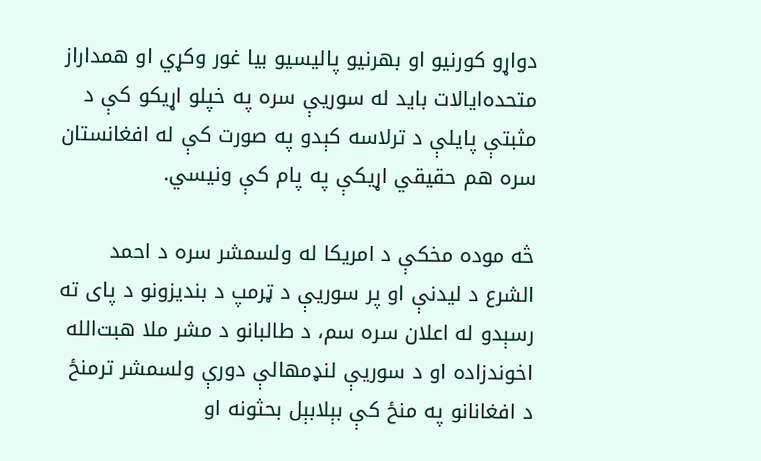دواړو کورنیو او بهرنیو پالیسیو بیا غور وکړي او همداراز متحده‌ایالات باید له سوریې سره په خپلو اړیکو کې د مثبتې پایلې د ترلاسه کېدو په صورت کې له افغانستان سره هم حقیقي اړیکې په پام کې ونیسي.

څه موده مخکې د امریکا له ولسمشر سره د احمد الشرع د لیدنې او پر سوریې د ټرمپ د بندیزونو د پای ته رسېدو له اعلان سره سم، د طالبانو د مشر ملا هبت‌الله اخوندزاده او د سوریې لنډمهالې دورې ولسمشر ترمنځ د افغانانو په منځ کې بېلابېل بحثونه او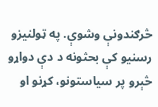څرګندونې وشوې. په ټولنیزو رسنیو کې بحثونه د دې دواړو څېرو پر سیاستونو، کړنو او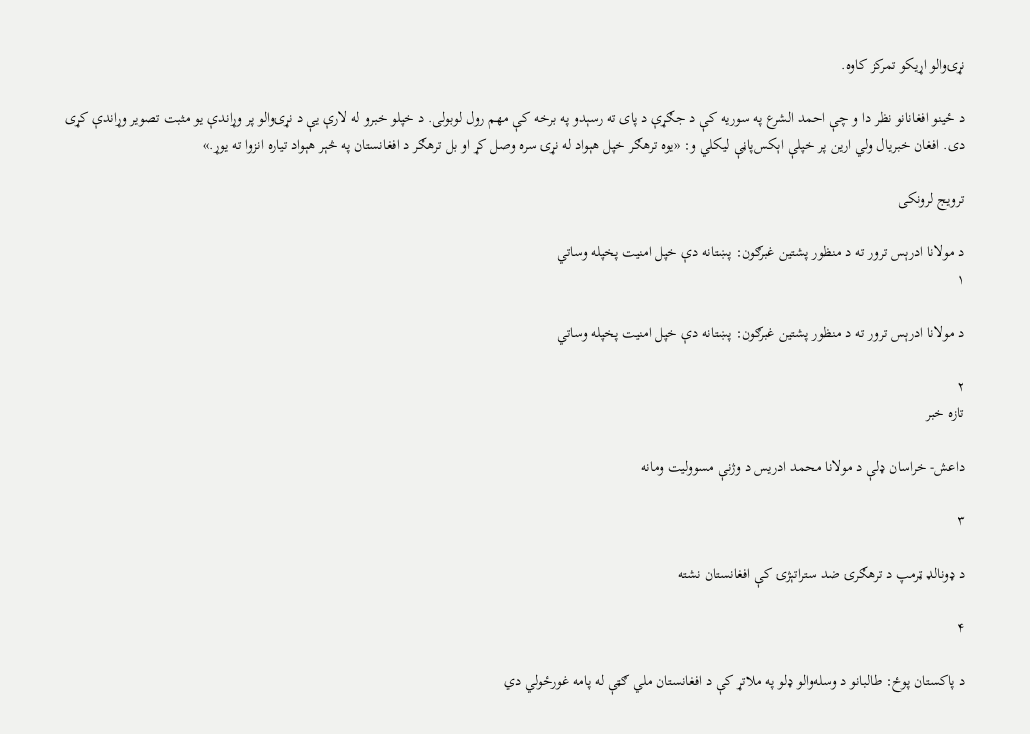نړۍوالو اړیکو تمرکز کاوه.

د ځینو افغانانو نظر دا و چې احمد الشرع په سوریه کې د جګړې د پای ته رسېدو په برخه کې مهم رول لوبولی. د خپلو خبرو له لارې یې د نړۍوالو پر وړاندې یو مثبت تصویر وړاندې کړی دی. افغان خبریال ولي ارین پر خپلې اېکس‌‌پاڼې لیکلي و: «یوه ترهګر خپل هېواد له نړۍ سره وصل کړ او بل ترهګر د افغانستان په څېر هېواد تیاره انزوا ته یوړ.»

ترویج لرونکی

د مولانا ادرېس ترور ته د منظور پشتین غبرګون: پښتانه دې خپل امنیت پخپله وساتي
۱

د مولانا ادرېس ترور ته د منظور پشتین غبرګون: پښتانه دې خپل امنیت پخپله وساتي

۲
تازه خبر

داعش- خراسان ډلې د مولانا محمد ادریس د وژنې مسوولیت ومانه

۳

د ډونالډ ټرمپ د ترهګرۍ ضد ستراتېژۍ کې افغانستان نشته

۴

د پاکستان پوځ: طالبانو د وسله‌والو ډلو په ملاتړ کې د افغانستان ملي ګټې له پامه غورځولي دي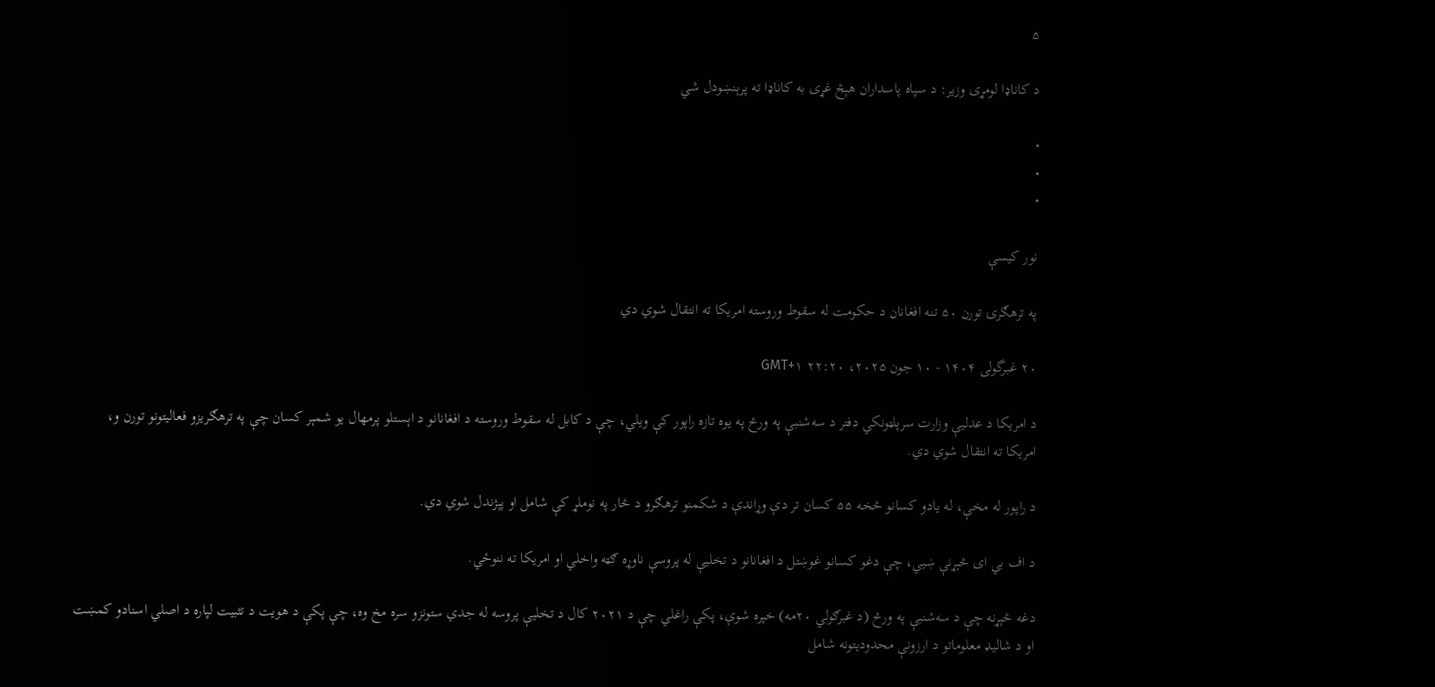۵

د کاناډا لومړی وزیر: د سپاه پاسداران هېڅ غړی به کاناډا ته پرېنښودل شي

•
•
•

نور کیسې

په ترهګرۍ تورن ۵۰ تنه افغانان د حکومت له سقوط وروسته امریکا ته انتقال شوي دي

۲۰ غبرگولی ۱۴۰۴ - ۱۰ جون ۲۰۲۵، ۲۲:۲۰ GMT+۱

د امریکا د عدلیې وزارت سرپلټونکي دفتر د سه‌شنبې په ورځ په یوه تازه راپور کې ویلي، چې د کابل له سقوط وروسته د افغانانو د اېستلو پرمهال یو شمېر کسان چې په ترهګریزو فعالیتونو تورن و، امریکا ته انتقال شوي دي.

د راپور له مخې، له یادو کسانو څخه ۵۵ کسان تر دې وړاندې د شکمنو ترهګرو د څار په نوملړ کې شامل او پېژندل شوي دي.

د اف بي ای څېړنې ښيي، چې دغو کسانو غوښتل د افغانانو د تخلیې له پروسې ناوړه ګټه واخلي او امریکا ته ننوځي.

دغه څېړنه چې د سه‌شنبې په ورځ (د غبرګولي ۲۰مه) خپره شوې، پکې راغلي چې د ۲۰۲۱ کال د تخلیې پروسه له جدي ستونزو سره مخ وه، چې پکې د هویت د تثبیت لپاره د اصلي اسنادو کمښت او د شالیډ معلوماتو د ارزونې محدودیتونه شامل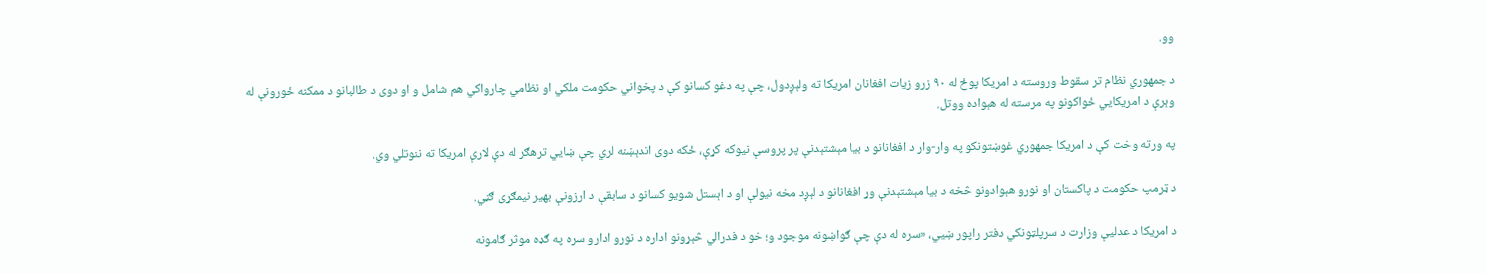وو.

د جمهوري نظام تر سقوط وروسته د امریکا پوځ له ۹۰ زرو زیات افغانان امریکا ته ولېږدول، چې په دغو کسانو کې د پخواني حکومت ملکي او نظامي چارواکي هم شامل و او دوی د طالبانو د ممکنه ځورونې له وېرې د امريکايي ځواکونو په مرسته له هېواده ووتل.

په ورته وخت کې د امریکا جمهوري غوښتونکو په وار-وار د افغانانو د بیا مېشتېدنې پر پروسې نیوکه کړې، ځکه دوی اندېښنه لري چې ښايي ترهګر له دې لارې امریکا ته ننوتلي وي.

د ټرمپ حکومت د پاکستان او نورو هېوادونو څخه د بیا مېشتېدنې وړ افغانانو د لېږد مخه نيولې او د اېستل شویو کسانو د سابقې د ارزونې بهير نیمګړی ګڼي.

د امریکا د عدليې وزارت د سرپلټونکي دفتر راپور ښيي، «سره له دې چې ګواښونه موجود و؛ خو د فدرالي څېړونو اداره د نورو ادارو سره په ګډه موثر ګامونه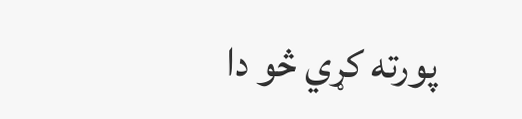پورته کړي څو دا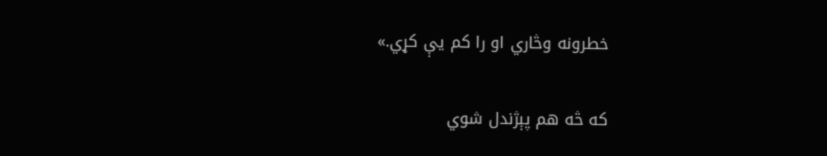خطرونه وڅاري او را کم یې کړي.»

که څه هم پېژندل شوي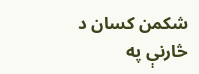شکمن کسان د څارنې په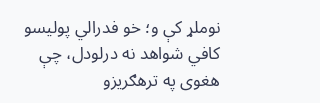نوملړ کې و؛ خو فدرالي پولیسو کافي شواهد نه درلودل، چې هغوی په ترهګریزو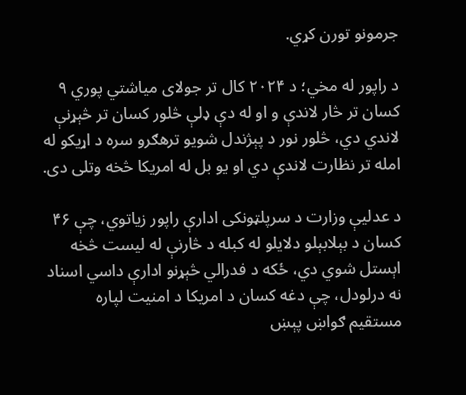جرمونو تورن کړي.

د راپور له مخي؛ د ۲۰۲۴ کال تر جولای میاشتي پوري ۹ کسان تر څار لاندې و او له دې ډلې څلور کسان تر څېړنې لاندي دي، څلور نور د پېژندل شویو ترهګرو سره د اړیکو له امله تر نظارت لاندې دي او یو بل له امریکا څخه وتلی دی.

د عدليې وزارت د سرپلټونکی ادارې راپور زیاتوي، چې ۴۶ کسان د بېلابېلو دلایلو له کبله د څارنې له لیست څخه اېستل شوي دي، ځکه د فدرالي څېړنو ادارې داسي اسناد نه درلودل، چې دغه کسان د امریکا د امنیت لپاره مستقیم ګواښ پېښ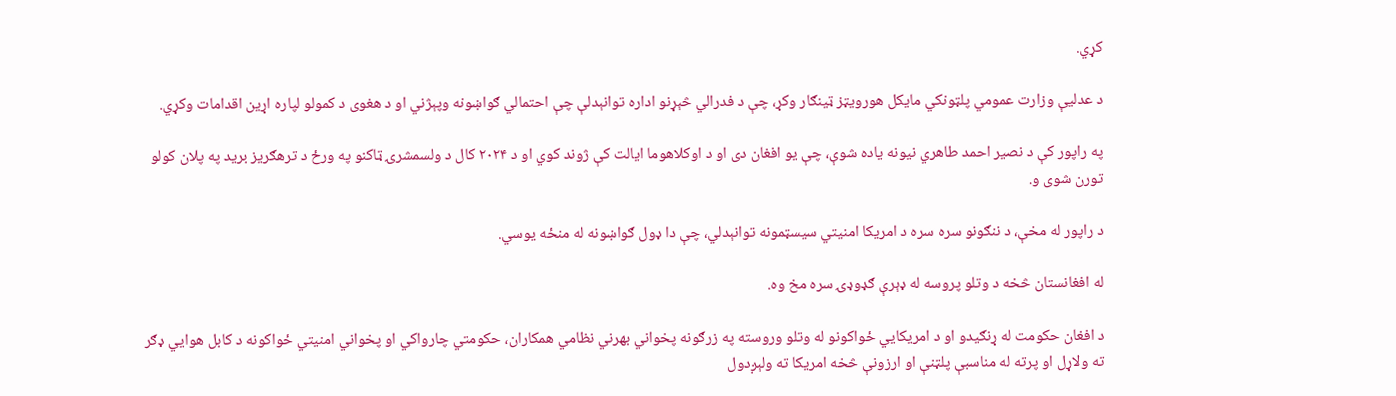کړي.

د عدلیې وزارت عمومي پلټونکي مایکل هورویټز ټینګار وکړ، چې د فدرالي څېړنو اداره توانېدلې چې احتمالي ګواښونه وپېژني او د هغوی د کمولو لپاره اړین اقدامات وکړي.

په راپور کې د نصير احمد طاهري نیونه یاده شوې، چې یو افغان دی او د اوکلاهوما ایالت کې ژوند کوي او د ۲۰۲۴ کال د ولسمشرۍ ټاکنو په ورځ د ترهګریز برید په پلان کولو تورن شوی و.

د راپور له مخې، د ننګونو سره سره د امریکا امنیتي سیسټمونه توانېدلي، چې دا ډول ګواښونه له منځه یوسي.

له افغانستان څخه د وتلو پروسه له ډېرې ګډوډۍ سره مخ وه.

د افغان حکومت له ړنګیدو او د امریکایي ځواکونو له وتلو وروسته په زرګونه پخواني بهرني نظامي همکاران، حکومتي چارواکي او پخواني امنیتي ځواکونه د کابل هوايي ډګر ته ولاړل او پرته له مناسبې پلټنې او ارزونې څخه امریکا ته ولېږدول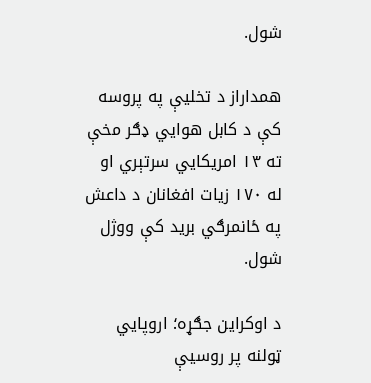شول.

همداراز د تخليې په پروسه کې د کابل هوايي ډګر مخې ته ۱۳ امریکایي سرتېري او له ۱۷۰ زيات افغانان د داعش په ځانمرګي برید کې ووژل شول.

د اوکراین جګړه؛ اروپايي ټولنه پر روسیې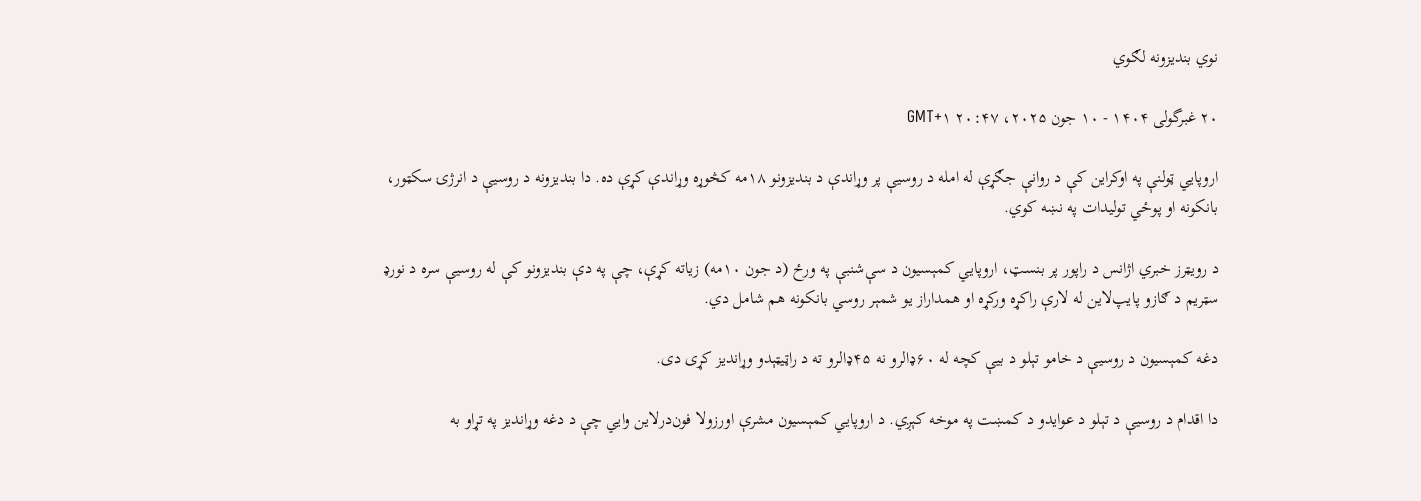نوي بندیزونه لګوي

۲۰ غبرگولی ۱۴۰۴ - ۱۰ جون ۲۰۲۵، ۲۰:۴۷ GMT+۱

اروپايي ټولنې په اوکراین کې د روانې جګړې له امله د روسیې پر وړاندې د بندیزونو ۱۸مه کڅوړه وړاندې کړې ده. دا بندیزونه د روسیې د انرژۍ سکټور، بانکونه او پوځي تولیدات په نښه کوي.

د رویټرز خبري اژانس د راپور پر بنسټ، اروپايي کمېسیون د سې‌شنبې په ورځ (د جون ۱۰مه) زیاته کړې، چې په دې بندیزونو کې له روسیې سره د نورډ سټریم د ګازو پایپ‌لاین له لارې راکړه ورکړه او همداراز یو شمېر روسي بانکونه هم شامل دي.

دغه کمېسیون د روسیې د خامو تېلو د بیې کچه له ۶۰ډالرو نه ۴۵ډالرو ته د راټیټېدو وړاندیز کړی دی.

دا اقدام د روسیې د تېلو د عوایدو د کمښت په موخه کېږي. د اروپايي کمېسیون مشرې اورزولا فون‌درلاین وايي چې د دغه وړاندیز په تړاو به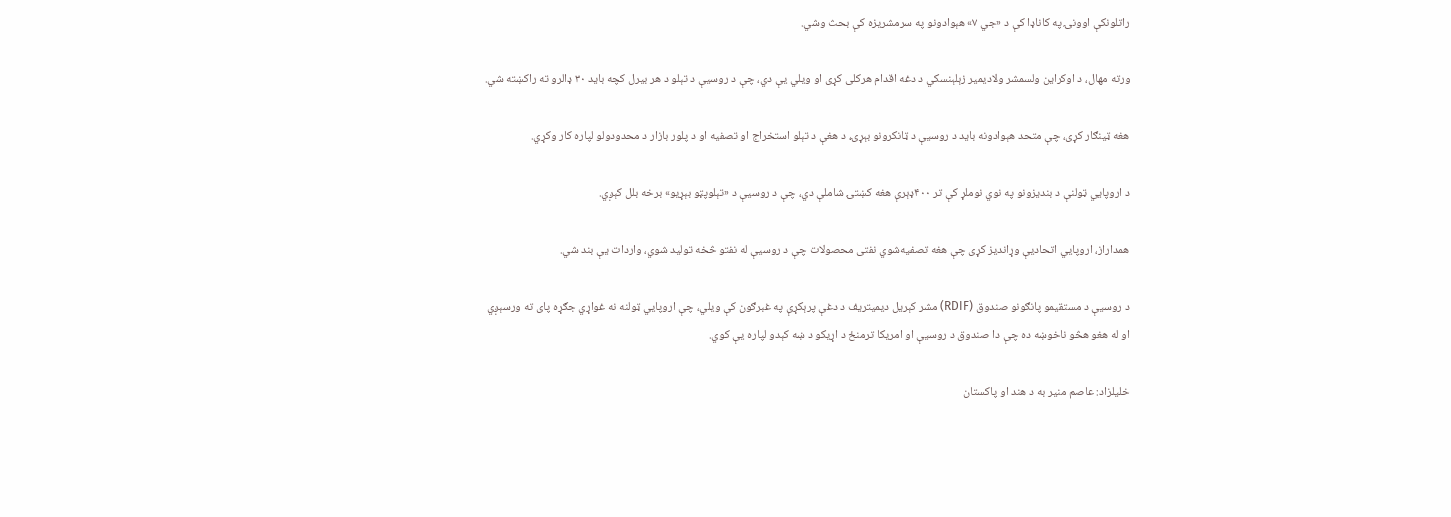راتلونکې اوونۍ په کاناډا کې د «جي ۷» هېوادونو په سرمشریزه کې بحث وشي.

ورته مهال، د اوکراین ولسمشر ولادیمیر زېلېنسکي د دغه اقدام هرکلی کړی او ویلي یې دي، چې د روسیې د تېلو د هر بیرل کچه باید ۳۰ ډالرو ته راکښته شي.

هغه ټینګار کړی، چې متحد هېوادونه باید د روسیې د ټانکرونو بېړۍ، د هغې د تېلو استخراج او تصفیه او د پلور بازار د محدودولو لپاره کار وکړي.

د اروپايي ټولنې د بندیزونو په نوي نوملړ کې تر ۴۰۰ډېرې هغه کښتۍ شاملې دي، چې د روسیې د «تېلوپټو بېړیو» برخه بلل کېږي.

همداراز، اروپايي اتحادیې وړاندیز کړی چې هغه تصفیه‌شوي نفتی محصولات چې د روسیې له نفتو څخه تولید شوي، واردات یې بند شي.

د روسیې د مستقیمو پانګونو صندوق (RDIF) مشر کېریل دیمیتریف د دغې پرېکړې په غبرګون کې ویلي، چې اروپايي ټولنه نه غواړي جګړه پای ته ورسېږي او له هغو هڅو ناخوښه ده چې دا صندوق د روسیې او امریکا ترمنځ د اړیکو د ښه کېدو لپاره یې کوي.

خلیلزاد: عاصم منیر به د هند او پاکستان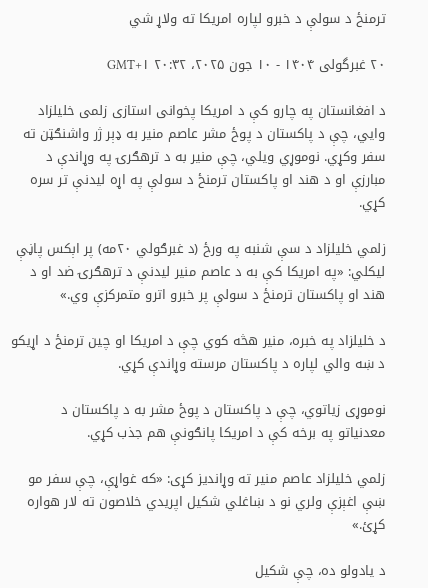ترمنځ د سولې د خبرو لپاره امریکا ته ولاړ شي

۲۰ غبرگولی ۱۴۰۴ - ۱۰ جون ۲۰۲۵، ۲۰:۳۲ GMT+۱

د افغانستان په چارو کې د امریکا پخوانی استازی زلمی خلیلزاد وايي، چې د پاکستان د پوځ مشر عاصم منير به ډېر ژر واشنګټن ته سفر وکړي. نوموړي ویلي، چې منیر به د ترهګرۍ په وړاندې د مبارزې او د هند او پاکستان ترمنځ د سولې په اړه ليدنې تر سره کړي.

زلمي خلیلزاد د سې شنبه په ورځ (د غبرګولي ۲۰مه) پر اېکس پاڼې لیکلي: «په امریکا کې به د عاصم منیر ليدنې د ترهګرۍ ضد او د هند او پاکستان ترمنځ د سولې پر خبرو اترو متمرکزې وي.»

د خلیلزاد په خبره، منير هڅه کوي چې د امریکا او چین ترمنځ د اړیکو د ښه والي لپاره د پاکستان مرسته وړاندې کړي.

نوموړی زياتوي، چې د پاکستان د پوځ مشر به د پاکستان د معدنیاتو په برخه کې د امریکا پانګونې هم جذب کړي.

زلمي خلیلزاد عاصم منير ته وړانديز کړی: «که غواړې، چې سفر مو ښې اغېزې ولري نو د ښاغلي شکیل اپريدي خلاصون ته لار هواره کړئ.»

د یادولو ده، چې شکیل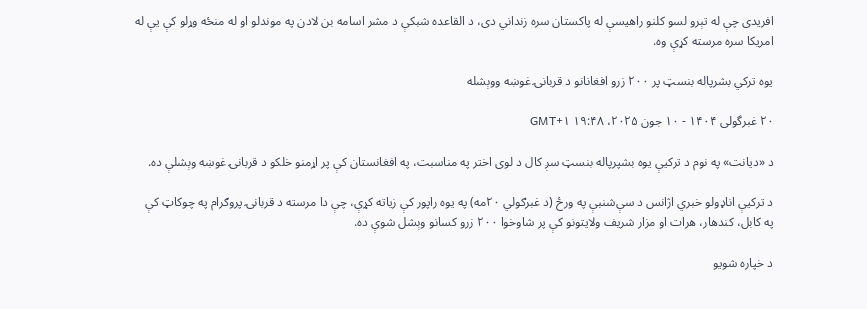افریدی چې له تېرو لسو کلنو راهیسې له پاکستان سره زنداني دی، د القاعده شبکې د مشر اسامه بن لادن په موندلو او له منځه وړلو کې یې له امریکا سره مرسته کړې وه.

یوه ترکي بشرپاله بنسټ پر ۲۰۰ زرو افغانانو د قربانۍ غوښه ووېشله

۲۰ غبرگولی ۱۴۰۴ - ۱۰ جون ۲۰۲۵، ۱۹:۴۸ GMT+۱

د «دیانت» په نوم د ترکیې یوه بشپرپاله بنسټ سږ کال د لوی اختر په مناسبت، په افغانستان کې پر اړمنو خلکو د قربانۍ غوښه وېشلې ده.

د ترکیې اناډولو خبري اژانس د سې‌شنبې په ورځ (د غبرګولي ۲۰مه) په یوه راپور کې زیاته کړې، چې دا مرسته د قربانۍ پروګرام په چوکاټ کې په کابل، کندهار، هرات او مزار شریف ولایتونو کې پر شاوخوا ۲۰۰ زرو کسانو وېشل شوې ده.

د خپاره شویو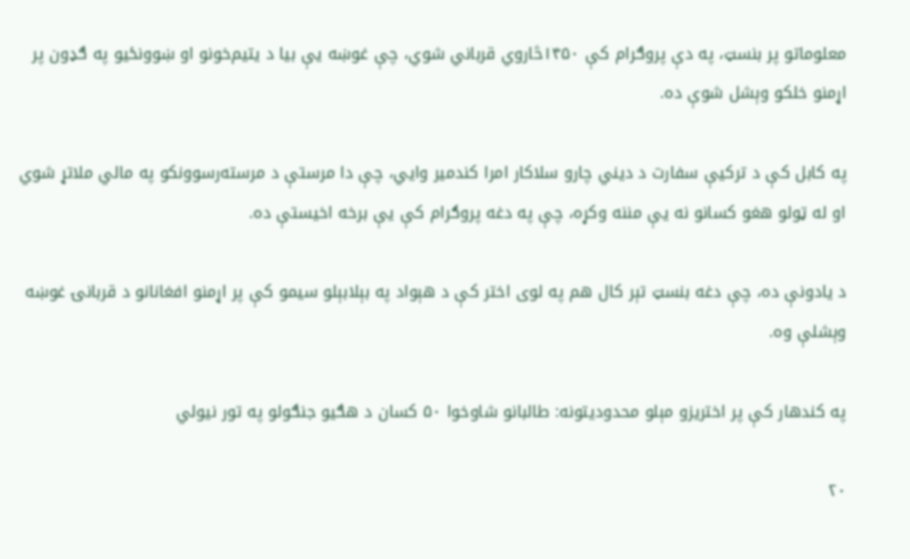معلوماتو پر بنسټ، په دې پروګرام کې ۱۴۵۰څاروي قرباني شوي، چې غوښه یې بیا د یتیم‌خونو او ښوونځیو په ګډون پر اړمنو خلکو وېشل شوې ده.

په کابل کې د ترکیې سفارت د دیني چارو سلاکار امرا کندمیر وايي، چې دا مرستې د مرسته‌رسوونکو په مالي ملاتړ شوي او له ټولو هغو کسانو نه یې مننه وکړه، چې په دغه پروګرام کې یې برخه اخیستې ده.

د یادونې ده، چې دغه بنسټ تېر کال هم په لوی اختر کې د هېواد په بېلابېلو سیمو کې پر اړمنو افغانانو د قربانۍ غوښه وېشلې وه.

په کندهار کې پر اختریزو مېلو محدودیتونه: طالبانو شاوخوا ۵۰ کسان د هګیو جنګولو په تور نیولي

۲۰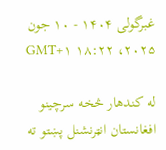غبرگولی ۱۴۰۴ - ۱۰ جون ۲۰۲۵، ۱۸:۲۲ GMT+۱

له کندهار څخه سرچینو افغانستان انټرنشنل پښتو ته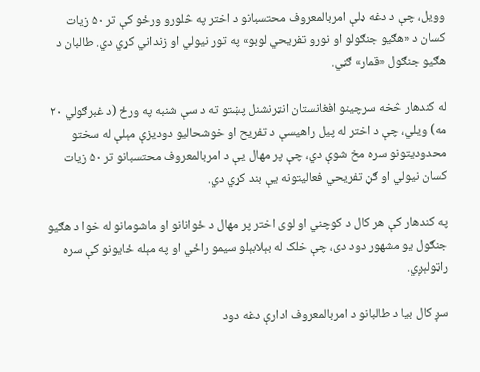وویل، چې د دغه ډلې امربالمعروف محتسبانو د اختر په څلورو ورځو کې تر ۵۰ زيات کسان د «هګیو جنګولو او نورو تفریحي لوبو» په تور نیولي او زنداني کړي دي. طالبان د هګيو جنګول «قمار» ګڼي.

له کندهار څخه سرچینو افغانستان انټرنشنل پښتو ته د سې شنبه په ورځ (د غبرګولي ۲۰ مه) ویلي، چې د اختر له پیل راهیسې د تفریح او خوشحالیو دودیزې مېلې له سختو محدودیتونو سره مخ شوې دي، چې پر مهال یې د امربالمعروف محتسبانو تر ۵۰ زيات کسان نیولي او ګڼ تفریحي فعالیتونه یې بند کړي دي.

په کندهار کې هر کال د کوچني او لوی اختر پر مهال د ځوانانو او ماشومانو له خوا د هګیو جنګول یو مشهور دود دی، چې خلک له بېلابېلو سیمو راځي او په مېله ځایونو کې سره راټولېږي.

سږ کال بیا د طالبانو د امربالمعروف ادارې دغه دود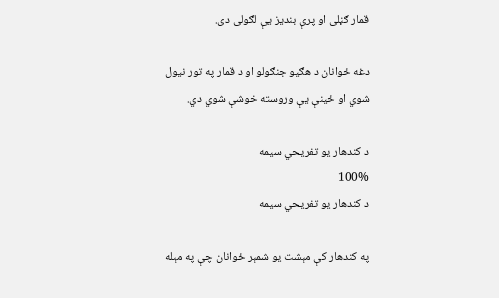قمار ګڼلی او پرې بندیز یې لګولی دی.

دغه ځوانان د هګیو جنګولو او د قمار په تور نیول شوي او ځینې یې وروسته خوشې شوي دي.

د کندهار یو تفریحي سيمه
100%
د کندهار یو تفریحي سيمه

په کندهار کې مېشت یو شمېر ځوانان چې په مېله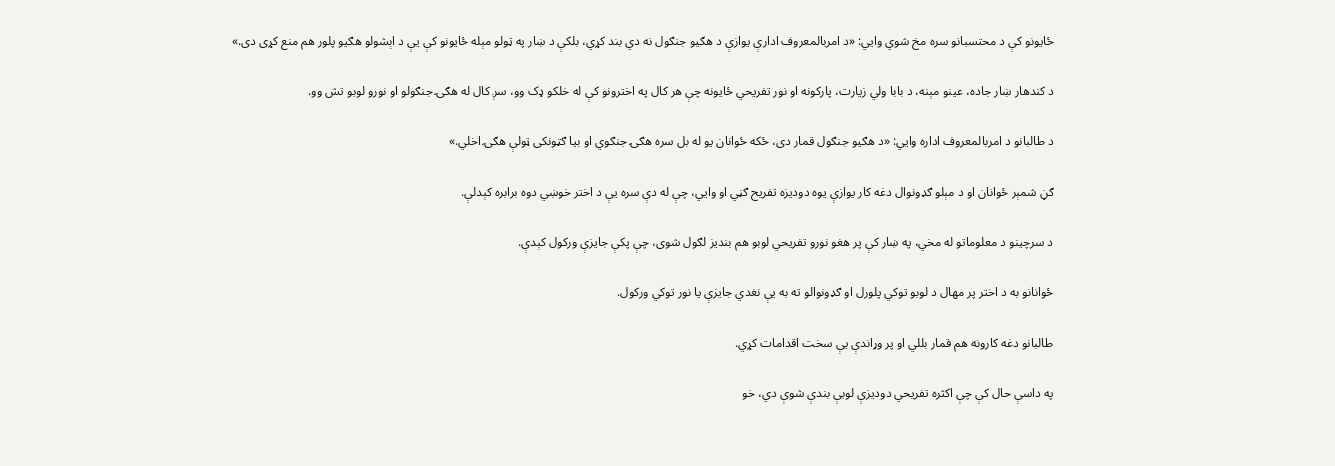ځایونو کې د محتسبانو سره مخ شوي وایي: «د امربالمعروف ادارې یوازې د هګیو جنګول نه دي بند کړي، بلکې د ښار په ټولو مېله ځایونو کې یې د اېشولو هګیو پلور هم منع کړی دی.»

د کندهار ښار جاده، عینو مېنه، د بابا ولي زیارت، پارکونه او نور تفریحي ځایونه چې هر کال په اخترونو کې له خلکو ډک وو، سږ کال له هګۍ جنګولو او نورو لوبو تش وو.

د طالبانو د امربالمعروف اداره وايي: «د هګیو جنګول قمار دی، ځکه ځوانان یو له بل سره هګۍ جنګوي او بیا ګټونکی ټولې هګۍ اخلي.»

ګڼ شمېر ځوانان او د مېلو ګډونوال دغه کار یوازې یوه دودیزه تفریح ګڼي او وایي، چې له دې سره یې د اختر خوښي دوه برابره کېدلې.

د سرچینو د معلوماتو له مخي، په ښار کې پر هغو نورو تفریحي لوبو هم بندیز لګول شوی، چې پکې جایزې ورکول کېدې.

ځوانانو به د اختر پر مهال د لوبو توکي پلورل او ګډونوالو ته به یې نغدي جایزې یا نور توکي ورکول.

طالبانو دغه کارونه هم قمار بللي او پر وړاندې یې سخت اقدامات کړي.

په داسې حال کې چې اکثره تفریحي دوديزې لوبې بندې شوې دي، خو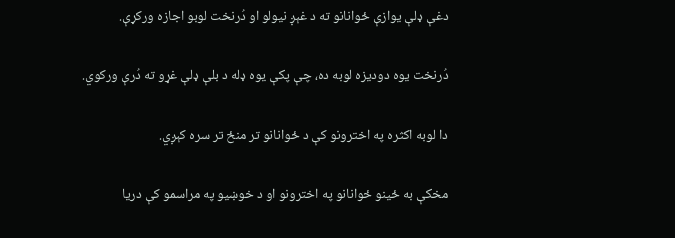دغې ډلې یوازې ځوانانو ته د غېږ نیولو او دُرنخت لوبو اجازه ورکړې.

دُرنخت یوه دودیزه لوبه ده، چې پکې یوه ډله د بلې ډلې غړو ته دُرې ورکوي.

دا لوبه اکثره په اخترونو کې د ځوانانو تر منځ تر سره کېږي.

مخکې به ځینو ځوانانو په اخترونو او د خوښیو په مراسمو کې دریا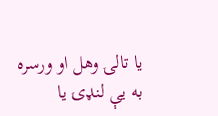یا تالۍ وهل او ورسره به یې لنډۍ یا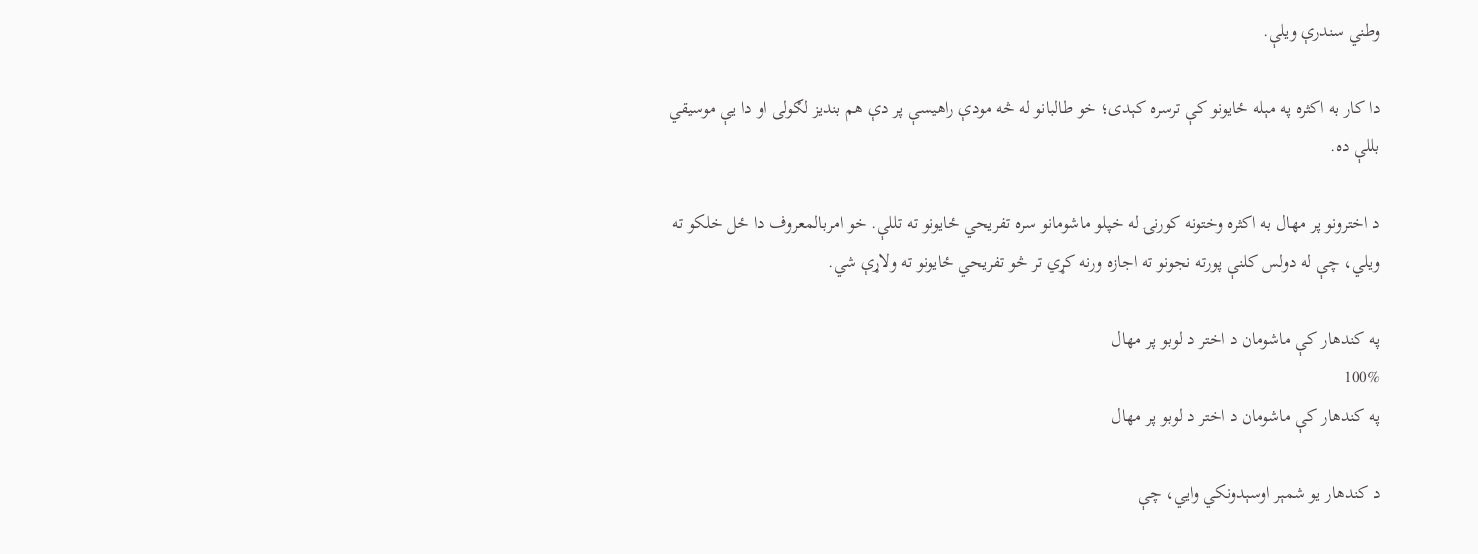وطني سندرې ویلې.

دا کار به اکثره په مېله ځایونو کې ترسره کېدی؛ خو طالبانو له څه مودې راهیسې پر دې هم بندیز لګولی او دا یې موسیقي بللې ده.

د اخترونو پر مهال به اکثره وختونه کورنۍ له خپلو ماشومانو سره تفریحي ځایونو ته تللې. خو امربالمعروف دا ځل خلکو ته ویلي، چې له دولس کلنې پورته نجونو ته اجازه ورنه کړي تر څو تفریحي ځایونو ته ولاړې شي.

په کندهار کې ماشومان د اختر د لوبو پر مهال
100%
په کندهار کې ماشومان د اختر د لوبو پر مهال

د کندهار یو شمېر اوسېدونکي وايي، چې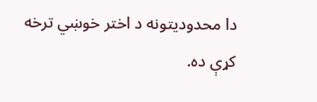دا محدودیتونه د اختر خوښي ترخه کړې ده.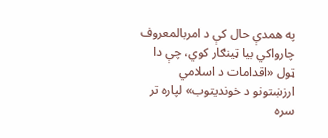په همدې حال کې د امربالمعروف چارواکي بیا ټینګار کوي، چې دا ټول «اقدامات د اسلامي ارزښتونو د خوندیتوب» لپاره تر سره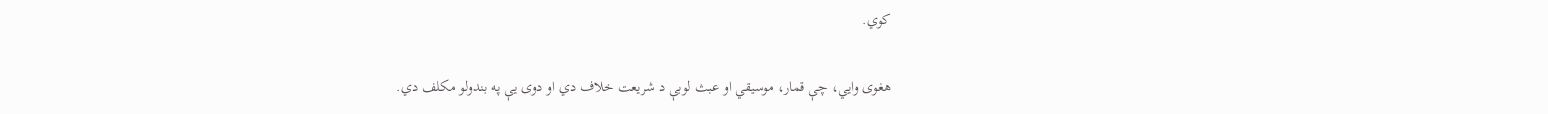کوي.

هغوی وايي، چې قمار، موسیقي او عبث لوبې د شریعت خلاف دي او دوی يې په بندولو مکلف دي.